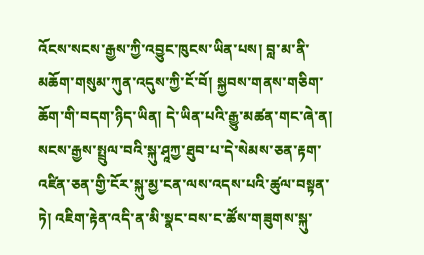འོངས་སངས་རྒྱས་ཀྱི་འབྱུང་ཁུངས་ཡིན་པས། བླ་མ་ནི་མཆོག་གསུམ་ཀུན་འདུས་ཀྱི་ངོ་བོ། སྐྱབས་གནས་གཅིག་ཆོག་གི་བདག་ཉིད་ཡིན། དེ་ཡིན་པའི་རྒྱུ་མཚན་གང་ཞེ་ན། སངས་རྒྱས་སྤྲུལ་བའི་སྐུ་ཤཱཀྱ་ཐུབ་པ་དེ་སེམས་ཅན་རྟག་འཛིན་ཅན་གྱི་ངོར་སྐུ་མྱ་ངན་ལས་འདས་པའི་ཚུལ་བསྟན་ཏེ། འཇིག་རྟེན་འདི་ན་མི་སྣང་བས་ང་ཚོས་གཟུགས་སྐུ་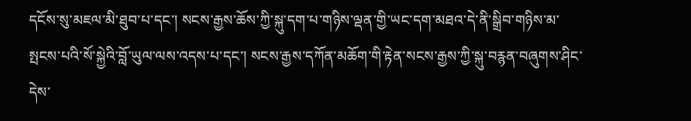དངོས་སུ་མཇལ་མི་ཐུབ་པ་དང་། སངས་རྒྱས་ཆོས་ཀྱི་སྐུ་དག་པ་གཉིས་ལྡན་གྱི་ཡང་དག་མཐའ་དེ་ནི་སྒྲིབ་གཉིས་མ་སྤངས་པའི་སོ་སྐྱེའི་བློ་ཡུལ་ལས་འདས་པ་དང་། སངས་རྒྱས་དཀོན་མཆོག་གི་རྟེན་སངས་རྒྱས་ཀྱི་སྐུ་བརྙན་བཞུགས་ཤིང་དེས་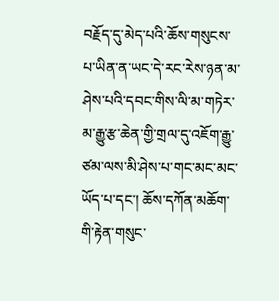བརྗོད་དུ་མེད་པའི་ཆོས་གསུངས་པ་ཡིན་ན་ཡང་དེ་རང་རེས་ཉན་མ་ཤེས་པའི་དབང་གིས་ལི་མ་གཏེར་མ་རྒྱུ་རྩ་ཆེན་གྱི་གྲལ་དུ་འཇོག་རྒྱུ་ཙམ་ལས་མི་ཤེས་པ་གང་མང་མང་ཡོད་པ་དང་། ཆོས་དཀོན་མཆོག་གི་རྟེན་གསུང་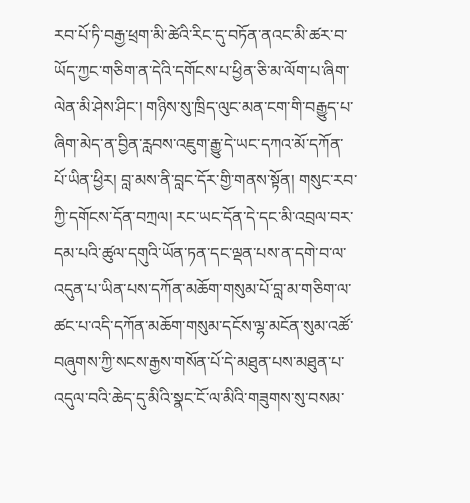རབ་པོ་ཏི་བརྒྱ་ཕྲག་མི་ཚེའི་རིང་དུ་བཏོན་ནའང་མི་ཚར་བ་ཡོད་ཀྱང་གཅིག་ན་དེའི་དགོངས་པ་ཕྱིན་ཅི་མ་ལོག་པ་ཞིག་ལེན་མི་ཤེས་ཤིང་། གཉིས་སུ་ཁྲིད་ལུང་མན་ངག་གི་བརྒྱུད་པ་ཞིག་མེད་ན་བྱིན་རླབས་འཇུག་རྒྱུ་དེ་ཡང་དཀའ་མོ་དཀོན་པོ་ཡིན་ཕྱིར། བླ་མས་ནི་བླང་དོར་གྱི་གནས་སྟོན། གསུང་རབ་ཀྱི་དགོངས་དོན་བཀྲལ། རང་ཡང་དོན་དེ་དང་མི་འབྲལ་བར་དམ་པའི་ཚུལ་དགུའི་ཡོན་ཏན་དང་ལྡན་པས་ན་དགེ་བ་ལ་འདུན་པ་ཡིན་པས་དཀོན་མཆོག་གསུམ་པོ་བླ་མ་གཅིག་ལ་ཚང་པ་འདི་དཀོན་མཆོག་གསུམ་དངོས་ལྷ་མངོན་སུམ་འཚོ་བཞུགས་ཀྱི་སངས་རྒྱས་གསོན་པོ་དེ་མཐུན་པས་མཐུན་པ་འདུལ་བའི་ཆེད་དུ་མིའི་སྣང་ངོ་ལ་མིའི་གཟུགས་སུ་བསམ་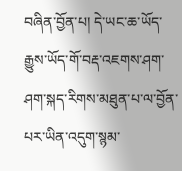བཞིན་བྱོན་པ། དེ་ཡང་ཆ་ཡོད་རྒྱུས་ཡོད་གོ་བརྡ་འཇགས་ཤག་ཤག་སྐད་རིགས་མཐུན་པ་ལ་བྱོན་པར་ཡིན་འདུག་སྙམ་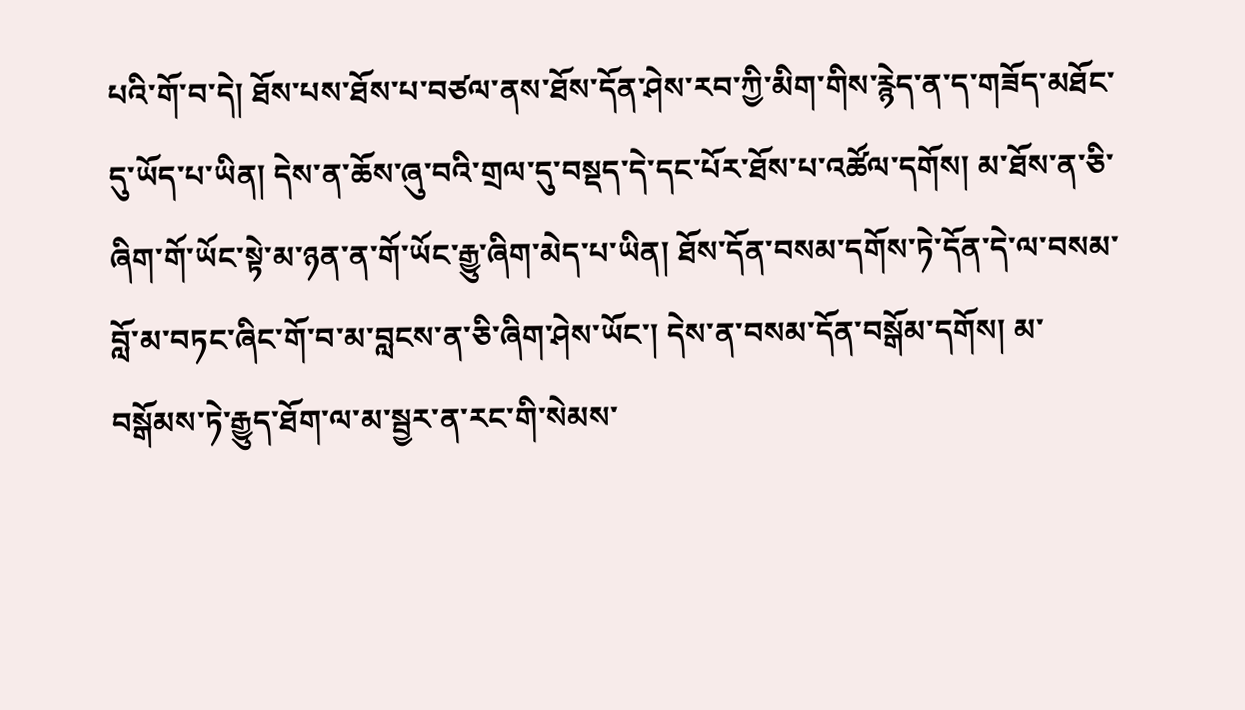པའི་གོ་བ་དེ། ཐོས་པས་ཐོས་པ་བཙལ་ནས་ཐོས་དོན་ཤེས་རབ་ཀྱི་མིག་གིས་རྙེད་ན་ད་གཟོད་མཐོང་དུ་ཡོད་པ་ཡིན། དེས་ན་ཆོས་ཞུ་བའི་གྲལ་དུ་བསྡད་དེ་དང་པོར་ཐོས་པ་འཚོལ་དགོས། མ་ཐོས་ན་ཅི་ཞིག་གོ་ཡོང་སྟེ་མ་ཉན་ན་གོ་ཡོང་རྒྱུ་ཞིག་མེད་པ་ཡིན། ཐོས་དོན་བསམ་དགོས་ཏེ་དོན་དེ་ལ་བསམ་བློ་མ་བཏང་ཞིང་གོ་བ་མ་བླངས་ན་ཅི་ཞིག་ཤེས་ཡོང་། དེས་ན་བསམ་དོན་བསྒོམ་དགོས། མ་བསྒོམས་ཏེ་རྒྱུད་ཐོག་ལ་མ་སྦྱར་ན་རང་གི་སེམས་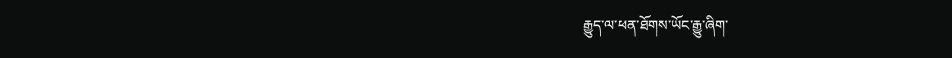རྒྱུད་ལ་ཕན་ཐོགས་ཡོང་རྒྱུ་ཞིག་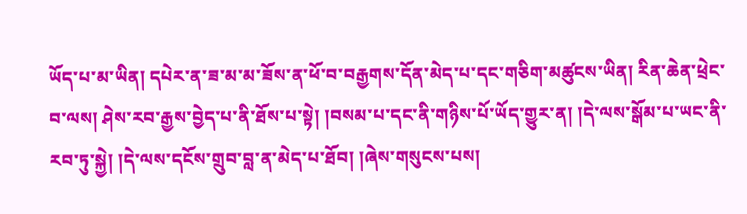ཡོད་པ་མ་ཡིན། དཔེར་ན་ཟ་མ་མ་ཟོས་ན་ཕོ་བ་བརྒྱགས་དོན་མེད་པ་དང་གཅིག་མཚུངས་ཡིན། རིན་ཆེན་ཕྲེང་བ་ལས། ཤེས་རབ་རྒྱས་བྱེད་པ་ནི་ཐོས་པ་སྟེ། །བསམ་པ་དང་ནི་གཉིས་པོ་ཡོད་གྱུར་ན། །དེ་ལས་སྒོམ་པ་ཡང་ནི་རབ་ཏུ་སྐྱེ། །དེ་ལས་དངོས་གྲུབ་བླ་ན་མེད་པ་ཐོབ། །ཞེས་གསུངས་པས།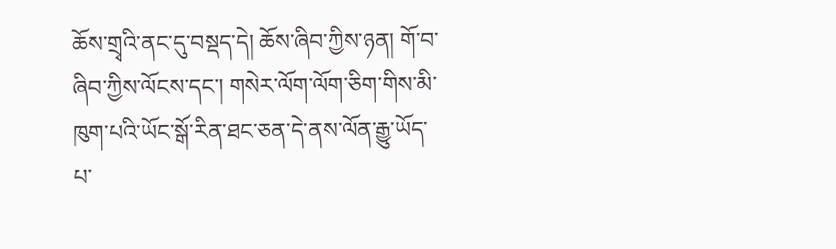ཆོས་གྲྭའི་ནང་དུ་བསྡད་དེ། ཆོས་ཞིབ་ཀྱིས་ཉན། གོ་བ་ཞིབ་ཀྱིས་ལོངས་དང་། གསེར་ལོག་ལོག་ཅིག་གིས་མི་ཁུག་པའི་ཡོང་སྒོ་རིན་ཐང་ཅན་དེ་ནས་ལོན་རྒྱུ་ཡོད་པ་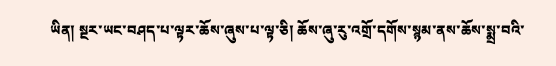ཡིན། སྔར་ཡང་བཤད་པ་ལྟར་ཆོས་ཞུས་པ་ལྟ་ཅི། ཆོས་ཞུ་རུ་འགྲོ་དགོས་སྙམ་ནས་ཆོས་སྨྲ་བའི་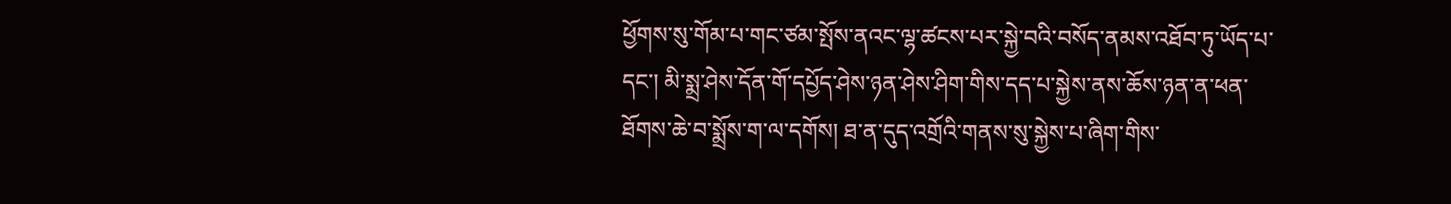ཕྱོགས་སུ་གོམ་པ་གང་ཙམ་སྤོས་ནའང་ལྷ་ཚངས་པར་སྐྱེ་བའི་བསོད་ནམས་འཐོབ་ཏུ་ཡོད་པ་དང་། མི་སྨྲ་ཤེས་དོན་གོ་དཔྱོད་ཤེས་ཉན་ཤེས་ཤིག་གིས་དད་པ་སྐྱེས་ནས་ཆོས་ཉན་ན་ཕན་ཐོགས་ཆེ་བ་སྨྲོས་ག་ལ་དགོས། ཐ་ན་དུད་འགྲོའི་གནས་སུ་སྐྱེས་པ་ཞིག་གིས་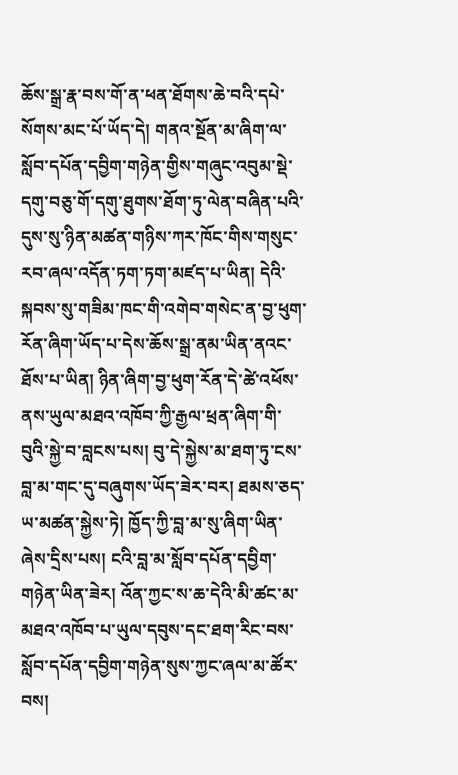ཆོས་སྒྲ་རྣ་བས་གོ་ན་ཕན་ཐོགས་ཆེ་བའི་དཔེ་སོགས་མང་པོ་ཡོད་དེ། གནའ་སྔོན་མ་ཞིག་ལ་སློབ་དཔོན་དབྱིག་གཉེན་གྱིས་གཞུང་འབུམ་སྡེ་དགུ་བཅུ་གོ་དགུ་ཐུགས་ཐོག་ཏུ་ལེན་བཞིན་པའི་དུས་སུ་ཉིན་མཚན་གཉིས་ཀར་ཁོང་གིས་གསུང་རབ་ཞལ་འདོན་ཏག་ཏག་མཛད་པ་ཡིན། དེའི་སྐབས་སུ་གཟིམ་ཁང་གི་འགེབ་གསེང་ན་བྱ་ཕུག་རོན་ཞིག་ཡོད་པ་དེས་ཆོས་སྒྲ་ནམ་ཡིན་ནའང་ཐོས་པ་ཡིན། ཉིན་ཞིག་བྱ་ཕུག་རོན་དེ་ཚེ་འཕོས་ནས་ཡུལ་མཐའ་འཁོབ་ཀྱི་རྒྱལ་ཕྲན་ཞིག་གི་བུའི་སྐྱེ་བ་བླངས་པས། བུ་དེ་སྐྱེས་མ་ཐག་ཏུ་ངས་བླ་མ་གང་དུ་བཞུགས་ཡོད་ཟེར་བར། ཐམས་ཅད་ཡ་མཚན་སྐྱེས་ཏེ། ཁྱོད་ཀྱི་བླ་མ་སུ་ཞིག་ཡིན་ཞེས་དྲིས་པས། ངའི་བླ་མ་སློབ་དཔོན་དབྱིག་གཉེན་ཡིན་ཟེར། འོན་ཀྱང་ས་ཆ་དེའི་མི་ཚང་མ་མཐའ་འཁོབ་པ་ཡུལ་དབུས་དང་ཐག་རིང་བས་སློབ་དཔོན་དབྱིག་གཉེན་སུས་ཀྱང་ཞལ་མ་ཚོར་བས།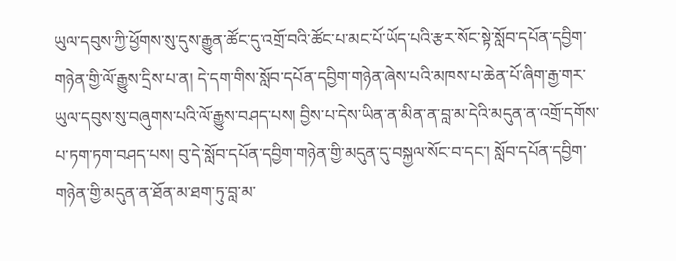ཡུལ་དབུས་ཀྱི་ཕྱོགས་སུ་དུས་རྒྱུན་ཚོང་དུ་འགྲོ་བའི་ཚོང་པ་མང་པོ་ཡོད་པའི་རྩར་སོང་སྟེ་སློབ་དཔོན་དབྱིག་གཉེན་གྱི་ལོ་རྒྱུས་དྲིས་པ་ན། དེ་དག་གིས་སློབ་དཔོན་དབྱིག་གཉེན་ཞེས་པའི་མཁས་པ་ཆེན་པོ་ཞིག་རྒྱ་གར་ཡུལ་དབུས་སུ་བཞུགས་པའི་ལོ་རྒྱུས་བཤད་པས། བྱིས་པ་དེས་ཡིན་ན་མིན་ན་བླ་མ་དེའི་མདུན་ན་འགྲོ་དགོས་པ་ཏག་ཏག་བཤད་པས། བུ་དེ་སློབ་དཔོན་དབྱིག་གཉེན་གྱི་མདུན་དུ་བསྐྱལ་སོང་བ་དང་། སློབ་དཔོན་དབྱིག་གཉེན་གྱི་མདུན་ན་ཐོན་མ་ཐག་ཏུ་བླ་མ་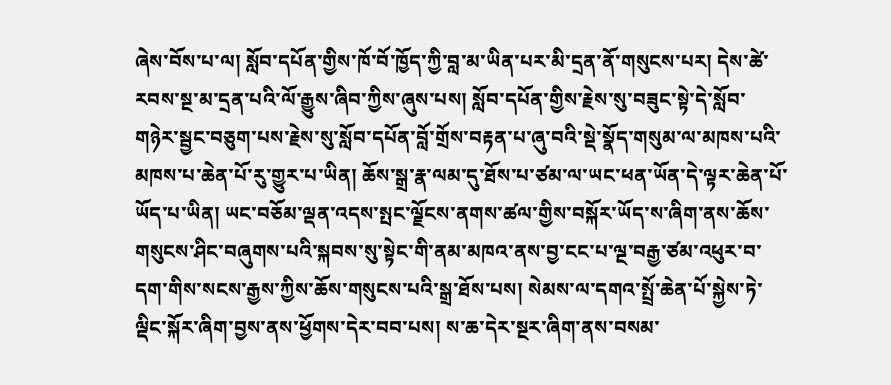ཞེས་བོས་པ་ལ། སློབ་དཔོན་གྱིས་ཁོ་བོ་ཁྱོད་ཀྱི་བླ་མ་ཡིན་པར་མི་དྲན་ནོ་གསུངས་པར། དེས་ཚེ་རབས་སྔ་མ་དྲན་པའི་ལོ་རྒྱུས་ཞིབ་ཀྱིས་ཞུས་པས། སློབ་དཔོན་གྱིས་རྗེས་སུ་བཟུང་སྟེ་དེ་སློབ་གཉེར་སྦྱང་བཅུག་པས་རྗེས་སུ་སློབ་དཔོན་བློ་གྲོས་བརྟན་པ་ཞུ་བའི་སྡེ་སྣོད་གསུམ་ལ་མཁས་པའི་མཁས་པ་ཆེན་པོ་རུ་གྱུར་པ་ཡིན། ཆོས་སྒྲ་རྣ་ལམ་དུ་ཐོས་པ་ཙམ་ལ་ཡང་ཕན་ཡོན་དེ་ལྟར་ཆེན་པོ་ཡོད་པ་ཡིན། ཡང་བཅོམ་ལྡན་འདས་སྤང་ལྗོངས་ནགས་ཚལ་གྱིས་བསྐོར་ཡོད་ས་ཞིག་ནས་ཆོས་གསུངས་ཤིང་བཞུགས་པའི་སྐབས་སུ་སྟེང་གི་ནམ་མཁའ་ནས་བྱ་ངང་པ་ལྔ་བརྒྱ་ཙམ་འཕུར་བ་དག་གིས་སངས་རྒྱས་ཀྱིས་ཆོས་གསུངས་པའི་སྒྲ་ཐོས་པས། སེམས་ལ་དགའ་སྤྲོ་ཆེན་པོ་སྐྱེས་ཏེ་ལྡིང་སྐོར་ཞིག་བྱས་ནས་ཕྱོགས་དེར་བབ་པས། ས་ཆ་དེར་སྔར་ཞིག་ནས་བསམ་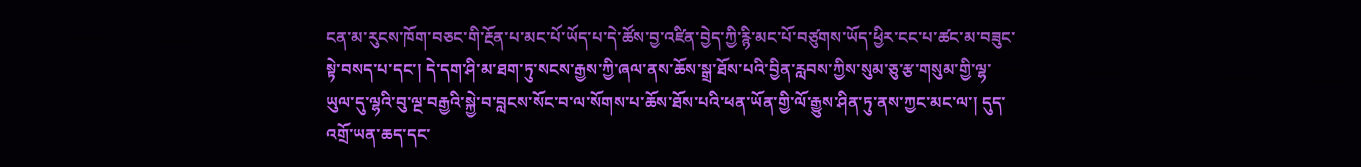ངན་མ་རུངས་ཁོག་བཅང་གི་རྔོན་པ་མང་པོ་ཡོད་པ་དེ་ཚོས་བྱ་འཛིན་བྱེད་ཀྱི་རྙི་མང་པོ་བཙུགས་ཡོད་ཕྱིར་ངང་པ་ཚང་མ་བཟུང་སྟེ་བསད་པ་དང་། དེ་དག་ཤི་མ་ཐག་ཏུ་སངས་རྒྱས་ཀྱི་ཞལ་ནས་ཆོས་སྒྲ་ཐོས་པའི་བྱིན་རླབས་ཀྱིས་སུམ་ཅུ་རྩ་གསུམ་གྱི་ལྷ་ཡུལ་དུ་ལྷའི་བུ་ལྔ་བརྒྱའི་སྐྱེ་བ་བླངས་སོང་བ་ལ་སོགས་པ་ཆོས་ཐོས་པའི་ཕན་ཡོན་གྱི་ལོ་རྒྱུས་ཤིན་ཏུ་ནས་ཀྱང་མང་ལ་། དུད་འགྲོ་ཡན་ཆད་དང་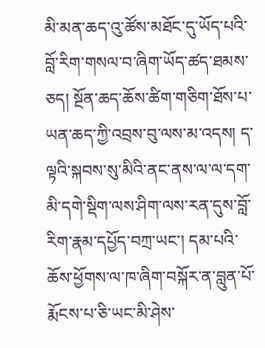མི་མན་ཆད་འུ་ཚོས་མཐོང་དུ་ཡོད་པའི་བློ་རིག་གསལ་བ་ཞིག་ཡོད་ཚད་ཐམས་ཅད། སྔོན་ཆད་ཆོས་ཚིག་གཅིག་ཐོས་པ་ཡན་ཆད་ཀྱི་འབྲས་བུ་ལས་མ་འདས། ད་ལྟའི་སྐབས་སུ་མིའི་ནང་ནས་ལ་ལ་དག་མི་དགེ་སྡིག་ལས་ཤིག་ལས་རན་དུས་བློ་རིག་རྣམ་དཔྱོད་བཀྲ་ཡང་། དམ་པའི་ཆོས་ཕྱོགས་ལ་ཁ་ཞིག་བསྐོར་ན་བླུན་པོ་རྨོངས་པ་ཅི་ཡང་མི་ཤེས་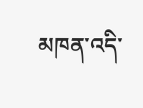མཁན་འདི་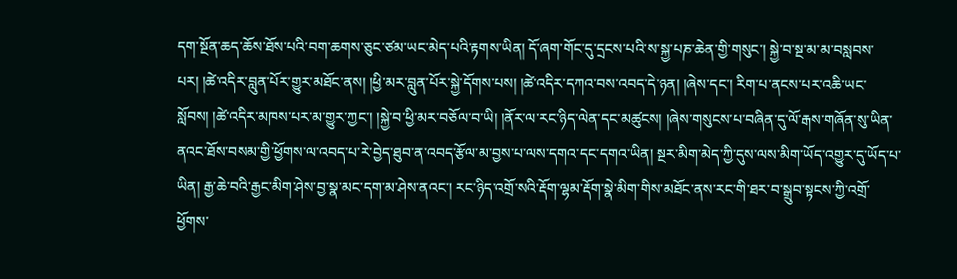དག་སྔོན་ཆད་ཆོས་ཐོས་པའི་བག་ཆགས་ཅུང་ཙམ་ཡང་མེད་པའི་རྟགས་ཡིན། དོ་ཞག་གོང་དུ་དྲངས་པའི་ས་སྐྱ་པཎ་ཆེན་གྱི་གསུང་། སྐྱེ་བ་སྔ་མ་མ་བསླབས་པར། །ཚེ་འདིར་བླུན་པོར་གྱུར་མཐོང་ནས། །ཕྱི་མར་བླུན་པོར་སྐྱེ་དོགས་པས། །ཚེ་འདིར་དཀའ་བས་འབད་དེ་ཉན། །ཞེས་དང་། རིག་པ་ནངས་པར་འཆི་ཡང་སློབས། །ཚེ་འདིར་མཁས་པར་མ་གྱུར་ཀྱང་། །སྐྱེ་བ་ཕྱི་མར་བཅོལ་བ་ཡི། །ནོར་ལ་རང་ཉིད་ལེན་དང་མཚུངས། །ཞེས་གསུངས་པ་བཞིན་དུ་ལོ་རྒས་གཞོན་སུ་ཡིན་ནའང་ཐོས་བསམ་གྱི་ཕྱོགས་ལ་འབད་པ་རེ་བྱེད་ཐུབ་ན་འབད་རྩོལ་མ་བྱས་པ་ལས་དགའ་དང་དགའ་ཡིན། སྔར་མིག་མེད་ཀྱི་དུས་ལས་མིག་ཡོད་འགྱུར་དུ་ཡོད་པ་ཡིན། རྒྱ་ཆེ་བའི་རྒྱང་མིག་ཤེས་བྱ་སྣ་མང་དག་མ་ཤེས་ནའང་། རང་ཉིད་འགྲོ་སའི་རྡོག་ལྷམ་རྡོག་སྣེ་མིག་གིས་མཐོང་ནས་རང་གི་ཐར་བ་སྒྲུབ་སྟངས་ཀྱི་འགྲོ་ཕྱོགས་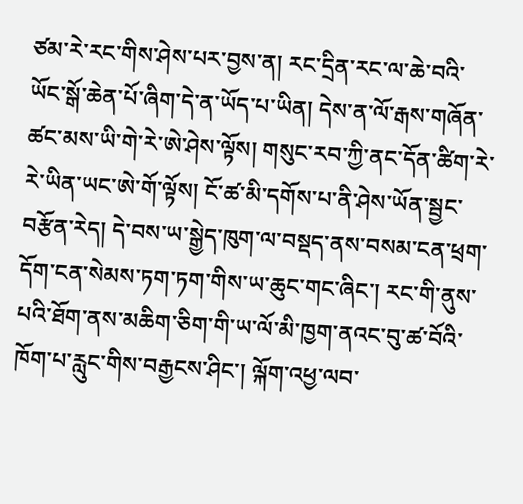ཙམ་རེ་རང་གིས་ཤེས་པར་བྱས་ན། རང་དྲིན་རང་ལ་ཆེ་བའི་ཡོང་སྒོ་ཆེན་པོ་ཞིག་དེ་ན་ཡོད་པ་ཡིན། དེས་ན་ལོ་རྒས་གཞོན་ཚང་མས་ཡི་གེ་རེ་ཨེ་ཤེས་ལྟོས། གསུང་རབ་ཀྱི་ནང་དོན་ཚིག་རེ་རེ་ཡིན་ཡང་ཨེ་གོ་ལྟོས། ངོ་ཚ་མི་དགོས་པ་ནི་ཤེས་ཡོན་སྦྱང་བརྩོན་རེད། དེ་བས་ཡ་སྒྱེད་ཁུག་ལ་བསྡད་ནས་བསམ་ངན་ཕྲག་དོག་ངན་སེམས་ཏག་ཏག་གིས་ཡ་ཆུང་གང་ཞིང་། རང་གི་ནུས་པའི་ཐོག་ནས་མཆིག་ཅིག་གི་ཡ་ལོ་མི་ཁྱག་ནའང་བུ་ཚ་བོའི་ཁོག་པ་རླུང་གིས་བརྒྱངས་ཤིང་། ལྐོག་འཕྱ་ལབ་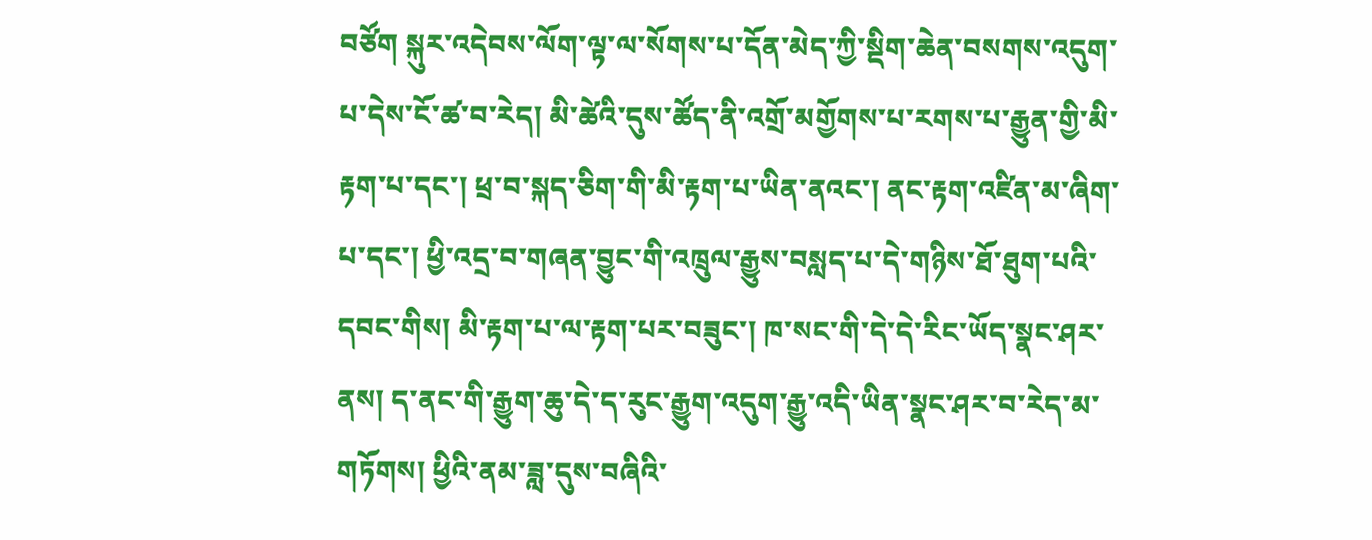བཙོག སྐུར་འདེབས་ལོག་ལྟ་ལ་སོགས་པ་དོན་མེད་ཀྱི་སྡིག་ཆེན་བསགས་འདུག་པ་དེས་ངོ་ཚ་བ་རེད། མི་ཚེའི་དུས་ཚོད་ནི་འགྲོ་མགྱོགས་པ་རགས་པ་རྒྱུན་གྱི་མི་རྟག་པ་དང་། ཕྲ་བ་སྐད་ཅིག་གི་མི་རྟག་པ་ཡིན་ནའང་། ནང་རྟག་འཛིན་མ་ཞིག་པ་དང་། ཕྱི་འདྲ་བ་གཞན་བྱུང་གི་འཁྲུལ་རྒྱུས་བསླད་པ་དེ་གཉིས་ཐོ་ཐུག་པའི་དབང་གིས། མི་རྟག་པ་ལ་རྟག་པར་བཟུང་། ཁ་སང་གི་དེ་དེ་རིང་ཡོད་སྣང་ཤར་ནས། ད་ནང་གི་རྒྱུག་ཆུ་དེ་ད་རུང་རྒྱུག་འདུག་རྒྱུ་འདི་ཡིན་སྣང་ཤར་བ་རེད་མ་གཏོགས། ཕྱིའི་ནམ་ཟླ་དུས་བཞིའི་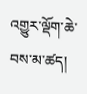འགྱུར་ལྡོག་ཆེ་བས་མ་ཚད།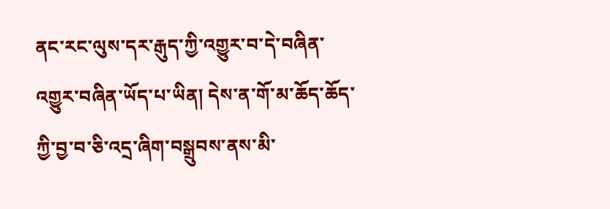ནང་རང་ལུས་དར་རྒུད་ཀྱི་འགྱུར་བ་དེ་བཞིན་འགྱུར་བཞིན་ཡོད་པ་ཡིན། དེས་ན་གོ་མ་ཆོད་ཆོད་ཀྱི་བྱ་བ་ཅི་འདྲ་ཞིག་བསྒྲུབས་ནས་མི་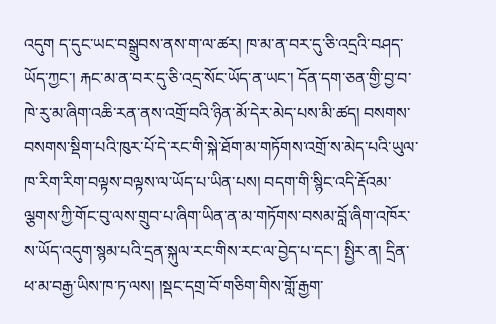འདུག ད་དུང་ཡང་བསྒྲུབས་ནས་ག་ལ་ཚར། ཁ་མ་ན་བར་དུ་ཅི་འདྲའི་བཤད་ཡོད་ཀྱང་། རྐང་མ་ན་བར་དུ་ཅི་འདྲ་སོང་ཡོད་ན་ཡང་། དོན་དག་ཅན་གྱི་བྱ་བ་ཁེ་རུ་མ་ཞིག་འཆི་རན་ནས་འགྲོ་བའི་ཉིན་མོ་དེར་མེད་པས་མི་ཚད། བསགས་བསགས་སྡིག་པའི་ཁུར་པོ་དེ་རང་གི་སྐེ་ཐོག་མ་གཏོགས་འགྲོ་ས་མེད་པའི་ཡུལ་ཁ་རིག་རིག་བལྟས་བལྟས་ལ་ཡོད་པ་ཡིན་པས། བདག་གི་སྙིང་འདི་རྡོའམ་ལྕགས་ཀྱི་གོང་བུ་ལས་གྲུབ་པ་ཞིག་ཡིན་ན་མ་གཏོགས་བསམ་བློ་ཞིག་འཁོར་ས་ཡོད་འདུག་སྙམ་པའི་དྲན་སྐུལ་རང་གིས་རང་ལ་བྱེད་པ་དང་། སྤྱིར་ན། དྲིན་ཕ་མ་བརྒྱ་ཡིས་ཁ་ཏ་ལས། །སྡང་དགྲ་བོ་གཅིག་གིས་གློ་རྒྱག་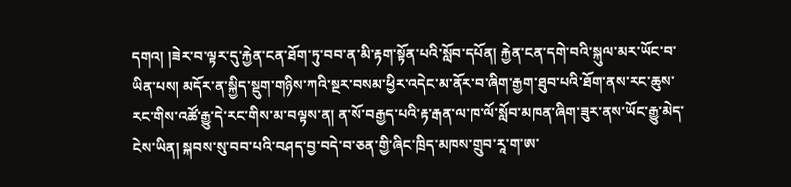དགའ། །ཟེར་བ་ལྟར་དུ་རྐྱེན་ངན་ཐོག་ཏུ་བབ་ན་མི་རྟག་སྟོན་པའི་སློབ་དཔོན། རྐྱེན་ངན་དགེ་བའི་སྐུལ་མར་ཡོང་བ་ཡིན་པས། མདོར་ན་སྐྱིད་སྡུག་གཉིས་ཀའི་སྔར་བསམ་ཕྱིར་འདེང་མ་ནོར་བ་ཞིག་རྒྱག་ཐུབ་པའི་ཐོག་ནས་རང་ཆུས་རང་གིས་འཚོ་རྒྱུ་དེ་རང་གིས་མ་བལྟས་ན། ན་སོ་བརྒྱད་པའི་རྟ་རྒན་ལ་ཁ་ལོ་སློབ་མཁན་ཞིག་ཟུར་ནས་ཡོང་རྒྱུ་མེད་ངེས་ཡིན། སྐབས་སུ་བབ་པའི་བཤད་བྱ་བདེ་བ་ཅན་གྱི་ཞིང་ཁྲིད་མཁས་གྲུབ་རཱ་ག་ཨ་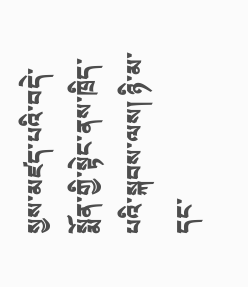སྱས་མཛད་པའི་བདེ་སྨོན་གྱི་སྟེང་ནས་ཁྲིད་པའི་སྐབས་ལས། ཉི་མ་དང་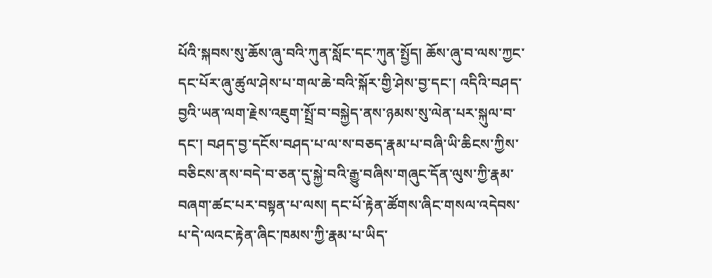པོའི་སྐབས་སུ་ཆོས་ཞུ་བའི་ཀུན་སློང་དང་ཀུན་སྤྱོད། ཆོས་ཞུ་བ་ལས་ཀྱང་དང་པོར་ཞུ་ཚུལ་ཤེས་པ་གལ་ཆེ་བའི་སྐོར་གྱི་ཤེས་བྱ་དང་། འདིའི་བཤད་བྱའི་ཡན་ལག་རྗེས་འཇུག་སྤྲོ་བ་བསྐྱེད་ནས་ཉམས་སུ་ལེན་པར་སྐུལ་བ་དང་། བཤད་བྱ་དངོས་བཤད་པ་ལ་ས་བཅད་རྣམ་པ་བཞི་ཡི་ཆིངས་ཀྱིས་བཅིངས་ནས་བདེ་བ་ཅན་དུ་སྐྱེ་བའི་རྒྱུ་བཞིས་གཞུང་དོན་ལུས་ཀྱི་རྣམ་བཞག་ཚང་པར་བསྟན་པ་ལས། དང་པོ་རྟེན་ཚོགས་ཞིང་གསལ་འདེབས་པ་དེ་ལའང་རྟེན་ཞིང་ཁམས་ཀྱི་རྣམ་པ་ཡིད་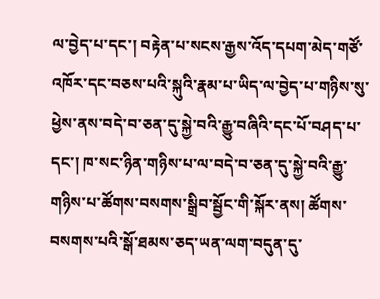ལ་བྱེད་པ་དང་། བརྟེན་པ་སངས་རྒྱས་འོད་དཔག་མེད་གཙོ་འཁོར་དང་བཅས་པའི་སྐུའི་རྣམ་པ་ཡིད་ལ་བྱེད་པ་གཉིས་སུ་ཕྱེས་ནས་བདེ་བ་ཅན་དུ་སྐྱེ་བའི་རྒྱུ་བཞིའི་དང་པོ་བཤད་པ་དང་། ཁ་སང་ཉིན་གཉིས་པ་ལ་བདེ་བ་ཅན་དུ་སྐྱེ་བའི་རྒྱུ་གཉིས་པ་ཚོགས་བསགས་སྒྲིབ་སྦྱོང་གི་སྐོར་ནས། ཚོགས་བསགས་པའི་སྒོ་ཐམས་ཅད་ཡན་ལག་བདུན་དུ་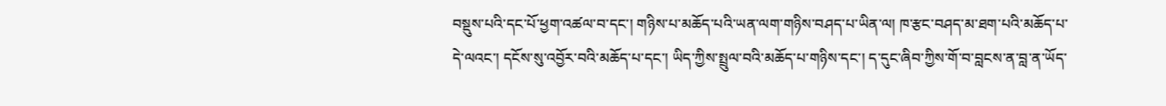བསྡུས་པའི་དང་པོ་ཕྱག་འཚལ་བ་དང་། གཉིས་པ་མཆོད་པའི་ཡན་ལག་གཉིས་བཤད་པ་ཡིན་ལ། ཁ་རྩང་བཤད་མ་ཐག་པའི་མཆོད་པ་དེ་ལའང་། དངོས་སུ་འབྱོར་བའི་མཆོད་པ་དང་། ཡིད་ཀྱིས་སྤྲུལ་བའི་མཆོད་པ་གཉིས་དང་། ད་དུང་ཞིབ་ཀྱིས་གོ་བ་བླངས་ན་བླ་ན་ཡོད་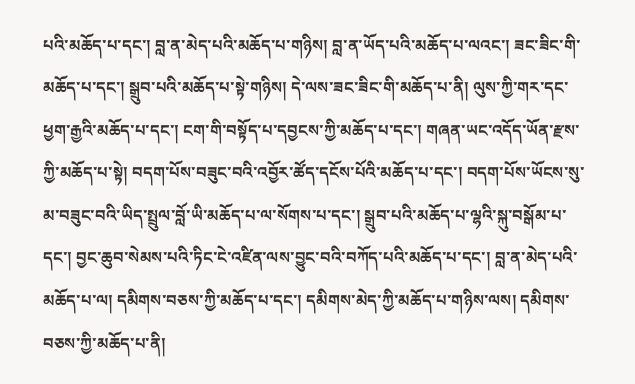པའི་མཆོད་པ་དང་། བླ་ན་མེད་པའི་མཆོད་པ་གཉིས། བླ་ན་ཡོད་པའི་མཆོད་པ་ལའང་། ཟང་ཟིང་གི་མཆོད་པ་དང་། སྒྲུབ་པའི་མཆོད་པ་སྟེ་གཉིས། དེ་ལས་ཟང་ཟིང་གི་མཆོད་པ་ནི། ལུས་ཀྱི་གར་དང་ཕྱག་རྒྱའི་མཆོད་པ་དང་། ངག་གི་བསྟོད་པ་དབྱངས་ཀྱི་མཆོད་པ་དང་། གཞན་ཡང་འདོད་ཡོན་རྫས་ཀྱི་མཆོད་པ་སྟེ། བདག་པོས་བཟུང་བའི་འབྱོར་ཚོད་དངོས་པོའི་མཆོད་པ་དང་། བདག་པོས་ཡོངས་སུ་མ་བཟུང་བའི་ཡིད་སྤྲུལ་བློ་ཡི་མཆོད་པ་ལ་སོགས་པ་དང་། སྒྲུབ་པའི་མཆོད་པ་ལྷའི་སྐུ་བསྒོམ་པ་དང་། བྱང་ཆུབ་སེམས་པའི་ཏིང་ངེ་འཛིན་ལས་བྱུང་བའི་བཀོད་པའི་མཆོད་པ་དང་། བླ་ན་མེད་པའི་མཆོད་པ་ལ། དམིགས་བཅས་ཀྱི་མཆོད་པ་དང་། དམིགས་མེད་ཀྱི་མཆོད་པ་གཉིས་ལས། དམིགས་བཅས་ཀྱི་མཆོད་པ་ནི།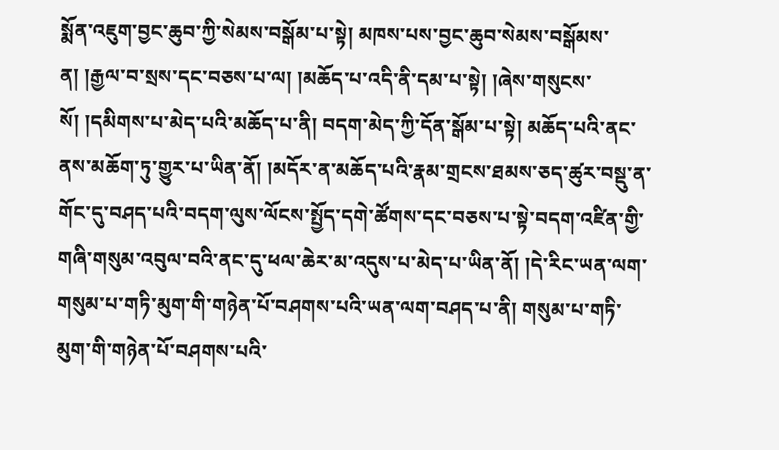སྨོན་འཇུག་བྱང་ཆུབ་ཀྱི་སེམས་བསྒོམ་པ་སྟེ། མཁས་པས་བྱང་ཆུབ་སེམས་བསྒོམས་ན། །རྒྱལ་བ་སྲས་དང་བཅས་པ་ལ། །མཆོད་པ་འདི་ནི་དམ་པ་སྟེ། །ཞེས་གསུངས་སོ། །དམིགས་པ་མེད་པའི་མཆོད་པ་ནི། བདག་མེད་ཀྱི་དོན་སྒོམ་པ་སྟེ། མཆོད་པའི་ནང་ནས་མཆོག་ཏུ་གྱུར་པ་ཡིན་ནོ། །མདོར་ན་མཆོད་པའི་རྣམ་གྲངས་ཐམས་ཅད་ཚུར་བསྡུ་ན་གོང་དུ་བཤད་པའི་བདག་ལུས་ལོངས་སྤྱོད་དགེ་ཚོགས་དང་བཅས་པ་སྟེ་བདག་འཛིན་གྱི་གཞི་གསུམ་འབུལ་བའི་ནང་དུ་ཕལ་ཆེར་མ་འདུས་པ་མེད་པ་ཡིན་ནོ། །དེ་རིང་ཡན་ལག་གསུམ་པ་གཏི་མུག་གི་གཉེན་པོ་བཤགས་པའི་ཡན་ལག་བཤད་པ་ནི། གསུམ་པ་གཏི་མུག་གི་གཉེན་པོ་བཤགས་པའི་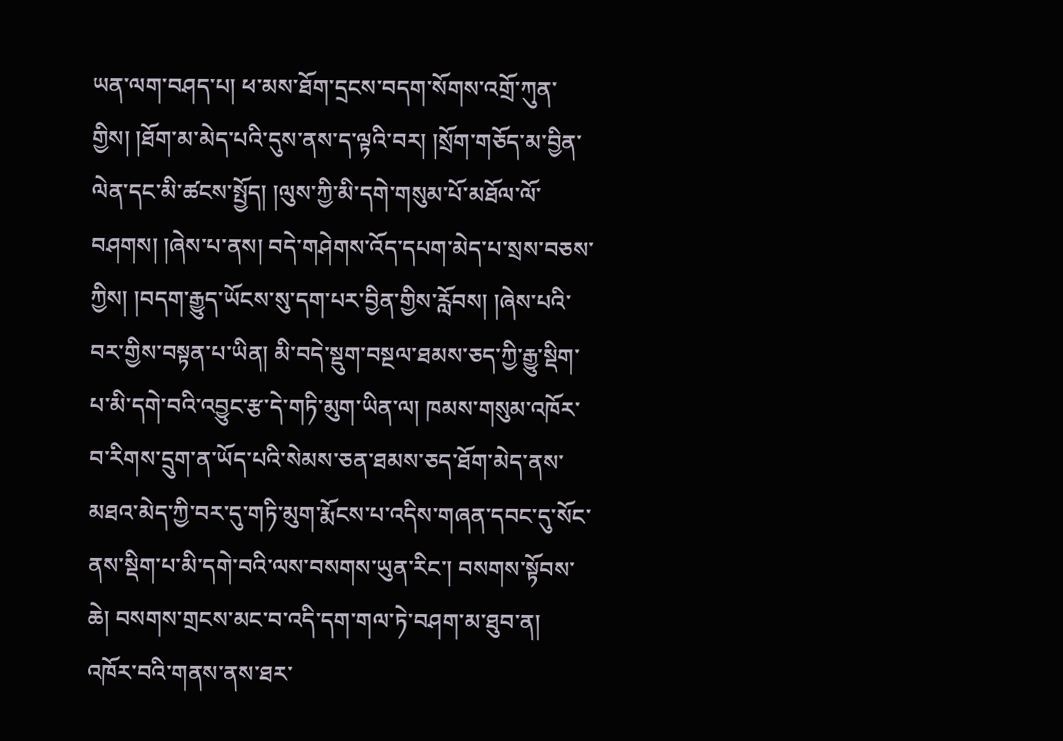ཡན་ལག་བཤད་པ། ཕ་མས་ཐོག་དྲངས་བདག་སོགས་འགྲོ་ཀུན་གྱིས། །ཐོག་མ་མེད་པའི་དུས་ནས་ད་ལྟའི་བར། །སྲོག་གཅོད་མ་བྱིན་ལེན་དང་མི་ཚངས་སྤྱོད། །ལུས་ཀྱི་མི་དགེ་གསུམ་པོ་མཐོལ་ལོ་བཤགས། །ཞེས་པ་ནས། བདེ་གཤེགས་འོད་དཔག་མེད་པ་སྲས་བཅས་ཀྱིས། །བདག་རྒྱུད་ཡོངས་སུ་དག་པར་བྱིན་གྱིས་རློབས། །ཞེས་པའི་བར་གྱིས་བསྟན་པ་ཡིན། མི་བདེ་སྡུག་བསྔལ་ཐམས་ཅད་ཀྱི་རྒྱུ་སྡིག་པ་མི་དགེ་བའི་འབྱུང་རྩ་དེ་གཏི་མུག་ཡིན་ལ། ཁམས་གསུམ་འཁོར་བ་རིགས་དྲུག་ན་ཡོད་པའི་སེམས་ཅན་ཐམས་ཅད་ཐོག་མེད་ནས་མཐའ་མེད་ཀྱི་བར་དུ་གཏི་མུག་རྨོངས་པ་འདིས་གཞན་དབང་དུ་སོང་ནས་སྡིག་པ་མི་དགེ་བའི་ལས་བསགས་ཡུན་རིང་། བསགས་སྟོབས་ཆེ། བསགས་གྲངས་མང་བ་འདི་དག་གལ་ཏེ་བཤག་མ་ཐུབ་ན། འཁོར་བའི་གནས་ནས་ཐར་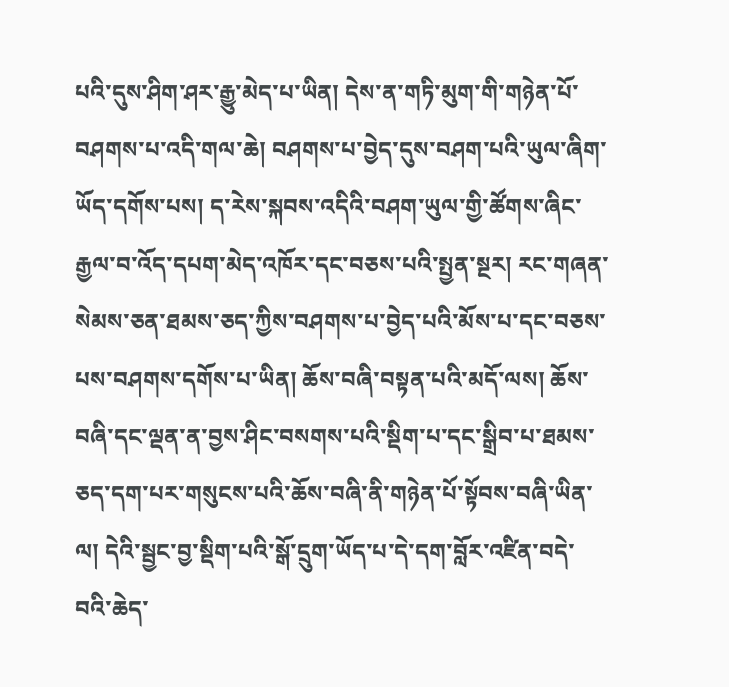པའི་དུས་ཤིག་ཤར་རྒྱུ་མེད་པ་ཡིན། དེས་ན་གཏི་མུག་གི་གཉེན་པོ་བཤགས་པ་འདི་གལ་ཆེ། བཤགས་པ་བྱེད་དུས་བཤག་པའི་ཡུལ་ཞིག་ཡོད་དགོས་པས། ད་རེས་སྐབས་འདིའི་བཤག་ཡུལ་གྱི་ཚོགས་ཞིང་རྒྱལ་བ་འོད་དཔག་མེད་འཁོར་དང་བཅས་པའི་སྤྱན་སྔར། རང་གཞན་སེམས་ཅན་ཐམས་ཅད་ཀྱིས་བཤགས་པ་བྱེད་པའི་མོས་པ་དང་བཅས་པས་བཤགས་དགོས་པ་ཡིན། ཆོས་བཞི་བསྟན་པའི་མདོ་ལས། ཆོས་བཞི་དང་ལྡན་ན་བྱས་ཤིང་བསགས་པའི་སྡིག་པ་དང་སྒྲིབ་པ་ཐམས་ཅད་དག་པར་གསུངས་པའི་ཆོས་བཞི་ནི་གཉེན་པོ་སྟོབས་བཞི་ཡིན་ལ། དེའི་སྦྱང་བྱ་སྡིག་པའི་སྒོ་དྲུག་ཡོད་པ་དེ་དག་བློར་འཛིན་བདེ་བའི་ཆེད་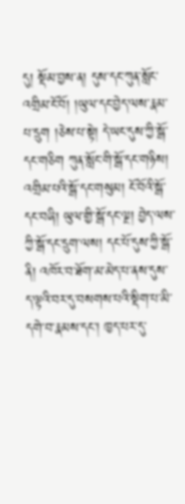དུ། སྡོམ་བྱས་ན། དུས་དང་ཀུན་སློང་འགྲིམ་ངོ་བོ། །ཡུལ་དང་བྱེད་ལས་རྣམ་པ་དྲུག །ཅེས་པ་སྟེ། དེ་ཡང་དུས་ཀྱི་སྒོ་དང་གཅིག ཀུན་སློང་གི་སྒོ་དང་གཉིས། འགྲིམ་པའི་སྒོ་དང་གསུམ། ངོ་བོའི་སྒོ་དང་བཞི། ཡུལ་གྱི་སྒོ་དང་ལྔ། བྱེད་ལས་ཀྱི་སྒོ་དང་དྲུག་ལས། དང་པོ་དུས་ཀྱི་སྒོ་ནི། འཁོར་བ་ཐོག་མ་མེད་པ་ནས་དུས་ད་ལྟའི་བར་དུ་བསགས་པའི་སྡིག་པ་མི་དགེ་བ་རྣམས་དང་། ཁྱད་པར་དུ་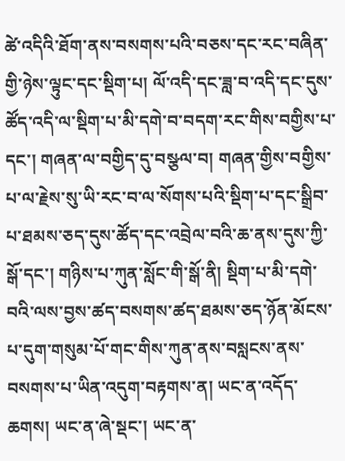ཚེ་འདིའི་ཐོག་ནས་བསགས་པའི་བཅས་དང་རང་བཞིན་གྱི་ཉེས་ལྟུང་དང་སྡིག་པ། ལོ་འདི་དང་ཟླ་བ་འདི་དང་དུས་ཚོད་འདི་ལ་སྡིག་པ་མི་དགེ་བ་བདག་རང་གིས་བགྱིས་པ་དང་། གཞན་ལ་བགྱིད་དུ་བསྩལ་བ། གཞན་གྱིས་བགྱིས་པ་ལ་རྗེས་སུ་ཡི་རང་བ་ལ་སོགས་པའི་སྡིག་པ་དང་སྒྲིབ་པ་ཐམས་ཅད་དུས་ཚོད་དང་འབྲེལ་བའི་ཆ་ནས་དུས་ཀྱི་སྒོ་དང་། གཉིས་པ་ཀུན་སློང་གི་སྒོ་ནི། སྡིག་པ་མི་དགེ་བའི་ལས་བྱས་ཚད་བསགས་ཚད་ཐམས་ཅད་ཉོན་མོངས་པ་དུག་གསུམ་པོ་གང་གིས་ཀུན་ནས་བསླངས་ནས་བསགས་པ་ཡིན་འདུག་བརྟགས་ན། ཡང་ན་འདོད་ཆགས། ཡང་ན་ཞེ་སྡང་། ཡང་ན་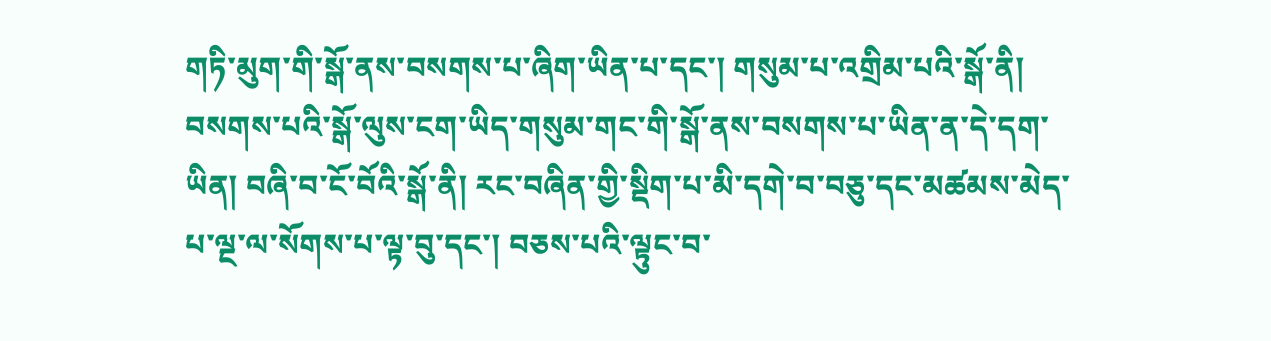གཏི་མུག་གི་སྒོ་ནས་བསགས་པ་ཞིག་ཡིན་པ་དང་། གསུམ་པ་འགྲིམ་པའི་སྒོ་ནི། བསགས་པའི་སྒོ་ལུས་ངག་ཡིད་གསུམ་གང་གི་སྒོ་ནས་བསགས་པ་ཡིན་ན་དེ་དག་ཡིན། བཞི་བ་ངོ་བོའི་སྒོ་ནི། རང་བཞིན་གྱི་སྡིག་པ་མི་དགེ་བ་བཅུ་དང་མཚམས་མེད་པ་ལྔ་ལ་སོགས་པ་ལྟ་བུ་དང་། བཅས་པའི་ལྟུང་བ་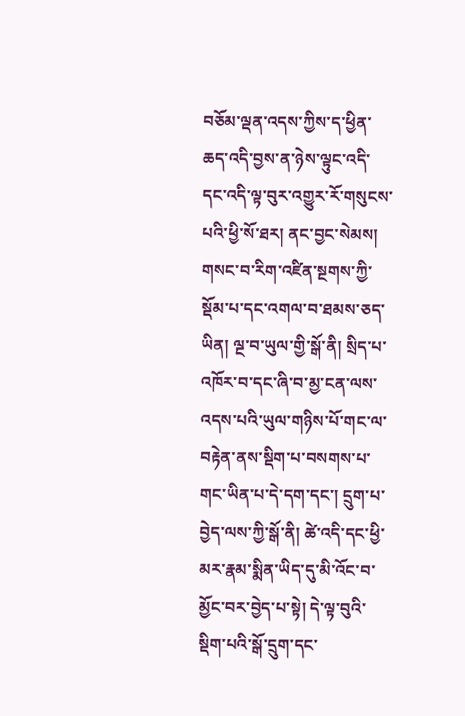བཅོམ་ལྡན་འདས་ཀྱིས་ད་ཕྱིན་ཆད་འདི་བྱས་ན་ཉེས་ལྟུང་འདི་དང་འདི་ལྟ་བུར་འགྱུར་རོ་གསུངས་པའི་ཕྱི་སོ་ཐར། ནང་བྱང་སེམས། གསང་བ་རིག་འཛིན་སྔགས་ཀྱི་སྡོམ་པ་དང་འགལ་བ་ཐམས་ཅད་ཡིན། ལྔ་བ་ཡུལ་གྱི་སྒོ་ནི། སྲིད་པ་འཁོར་བ་དང་ཞི་བ་མྱ་ངན་ལས་འདས་པའི་ཡུལ་གཉིས་པོ་གང་ལ་བརྟེན་ནས་སྡིག་པ་བསགས་པ་གང་ཡིན་པ་དེ་དག་དང་། དྲུག་པ་བྱེད་ལས་ཀྱི་སྒོ་ནི། ཚེ་འདི་དང་ཕྱི་མར་རྣམ་སྨིན་ཡིད་དུ་མི་འོང་བ་མྱོང་བར་བྱེད་པ་སྟེ། དེ་ལྟ་བུའི་སྡིག་པའི་སྒོ་དྲུག་དང་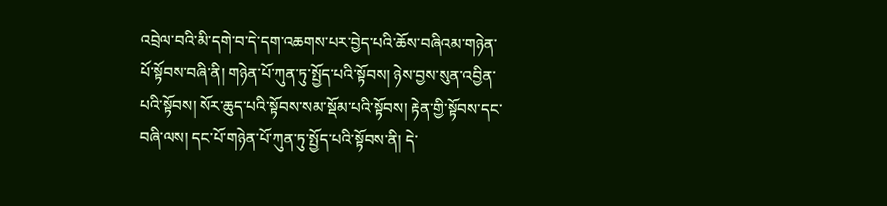འབྲེལ་བའི་མི་དགེ་བ་དེ་དག་འཆགས་པར་བྱེད་པའི་ཆོས་བཞིའམ་གཉེན་པོ་སྟོབས་བཞི་ནི། གཉེན་པོ་ཀུན་ཏུ་སྤྱོད་པའི་སྟོབས། ཉེས་བྱས་སུན་འབྱིན་པའི་སྟོབས། སོར་ཆུད་པའི་སྟོབས་སམ་སྡོམ་པའི་སྟོབས། རྟེན་གྱི་སྟོབས་དང་བཞི་ལས། དང་པོ་གཉེན་པོ་ཀུན་ཏུ་སྤྱོད་པའི་སྟོབས་ནི། དེ་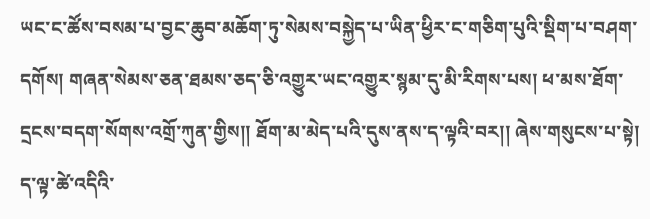ཡང་ང་ཚོས་བསམ་པ་བྱང་ཆུབ་མཆོག་ཏུ་སེམས་བསྐྱེད་པ་ཡིན་ཕྱིར་ང་གཅིག་པུའི་སྡིག་པ་བཤག་དགོས། གཞན་སེམས་ཅན་ཐམས་ཅད་ཅི་འགྱུར་ཡང་འགྱུར་སྙམ་དུ་མི་རིགས་པས། ཕ་མས་ཐོག་དྲངས་བདག་སོགས་འགྲོ་ཀུན་གྱིས།། ཐོག་མ་མེད་པའི་དུས་ནས་ད་ལྟའི་བར།། ཞེས་གསུངས་པ་སྟེ། ད་ལྟ་ཚེ་འདིའི་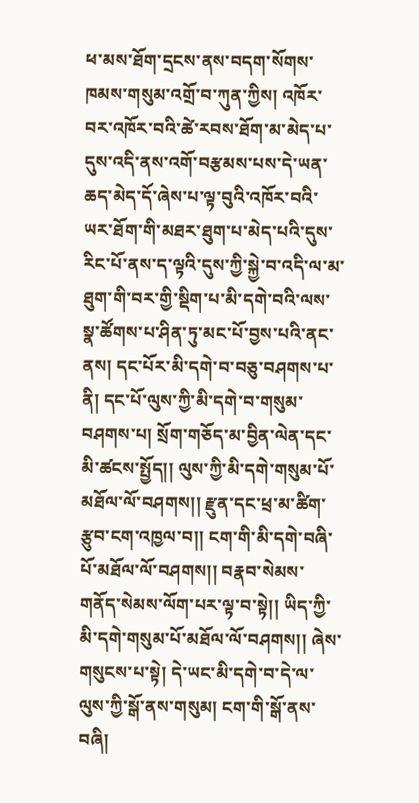ཕ་མས་ཐོག་དྲངས་ནས་བདག་སོགས་ཁམས་གསུམ་འགྲོ་བ་ཀུན་ཀྱིས། འཁོར་བར་འཁོར་བའི་ཚེ་རབས་ཐོག་མ་མེད་པ་དུས་འདི་ནས་འགོ་བརྩམས་པས་དེ་ཡན་ཆད་མེད་དོ་ཞེས་པ་ལྟ་བུའི་འཁོར་བའི་ཡར་ཐོག་གི་མཐར་ཐུག་པ་མེད་པའི་དུས་རིང་པོ་ནས་ད་ལྟའི་དུས་ཀྱི་སྐྱེ་བ་འདི་ལ་མ་ཐུག་གི་བར་གྱི་སྡིག་པ་མི་དགེ་བའི་ལས་སྣ་ཚོགས་པ་ཤིན་ཏུ་མང་པོ་བྱས་པའི་ནང་ནས། དང་པོར་མི་དགེ་བ་བཅུ་བཤགས་པ་ནི། དང་པོ་ལུས་ཀྱི་མི་དགེ་བ་གསུམ་བཤགས་པ། སྲོག་གཅོད་མ་བྱིན་ལེན་དང་མི་ཚངས་སྤྱོད།། ལུས་ཀྱི་མི་དགེ་གསུམ་པོ་མཐོལ་ལོ་བཤགས།། རྫུན་དང་ཕྲ་མ་ཚིག་རྩུབ་ངག་འཁྱལ་བ།། ངག་གི་མི་དགེ་བཞི་པོ་མཐོལ་ལོ་བཤགས།། བརྣབ་སེམས་གནོད་སེམས་ལོག་པར་ལྟ་བ་སྟེ།། ཡིད་ཀྱི་མི་དགེ་གསུམ་པོ་མཐོལ་ལོ་བཤགས།། ཞེས་གསུངས་པ་སྟེ། དེ་ཡང་མི་དགེ་བ་དེ་ལ་ལུས་ཀྱི་སྒོ་ནས་གསུམ། ངག་གི་སྒོ་ནས་བཞི།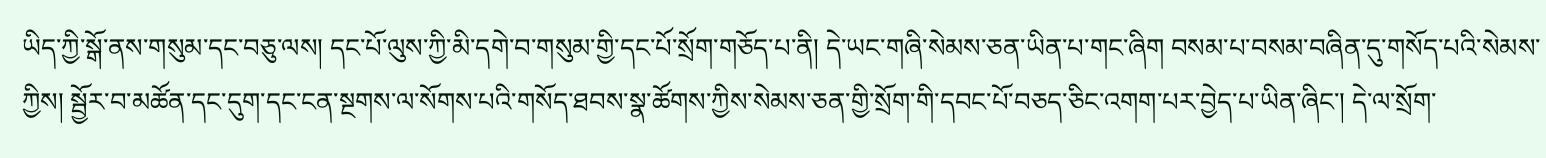ཡིད་ཀྱི་སྒོ་ནས་གསུམ་དང་བཅུ་ལས། དང་པོ་ལུས་ཀྱི་མི་དགེ་བ་གསུམ་གྱི་དང་པོ་སྲོག་གཅོད་པ་ནི། དེ་ཡང་གཞི་སེམས་ཅན་ཡིན་པ་གང་ཞིག བསམ་པ་བསམ་བཞིན་དུ་གསོད་པའི་སེམས་ཀྱིས། སྦྱོར་བ་མཚོན་དང་དུག་དང་ངན་སྔགས་ལ་སོགས་པའི་གསོད་ཐབས་སྣ་ཚོགས་ཀྱིས་སེམས་ཅན་གྱི་སྲོག་གི་དབང་པོ་བཅད་ཅིང་འགག་པར་བྱེད་པ་ཡིན་ཞིང་། དེ་ལ་སྲོག་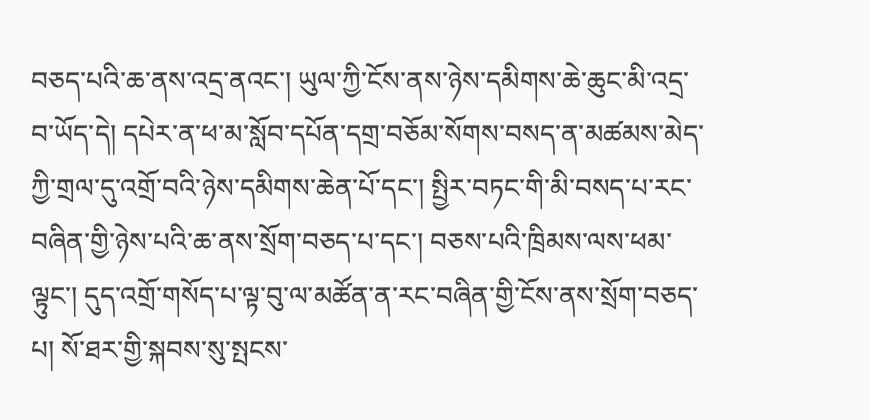བཅད་པའི་ཆ་ནས་འདྲ་ནའང་། ཡུལ་ཀྱི་ངོས་ནས་ཉེས་དམིགས་ཆེ་ཆུང་མི་འདྲ་བ་ཡོད་དེ། དཔེར་ན་ཕ་མ་སློབ་དཔོན་དགྲ་བཅོམ་སོགས་བསད་ན་མཚམས་མེད་ཀྱི་གྲལ་དུ་འགྲོ་བའི་ཉེས་དམིགས་ཆེན་པོ་དང་། སྤྱིར་བཏང་གི་མི་བསད་པ་རང་བཞིན་གྱི་ཉེས་པའི་ཆ་ནས་སྲོག་བཅད་པ་དང་། བཅས་པའི་ཁྲིམས་ལས་ཕམ་ལྟུང་། དུད་འགྲོ་གསོད་པ་ལྟ་བུ་ལ་མཚོན་ན་རང་བཞིན་གྱི་ངོས་ནས་སྲོག་བཅད་པ། སོ་ཐར་གྱི་སྐབས་སུ་སྤངས་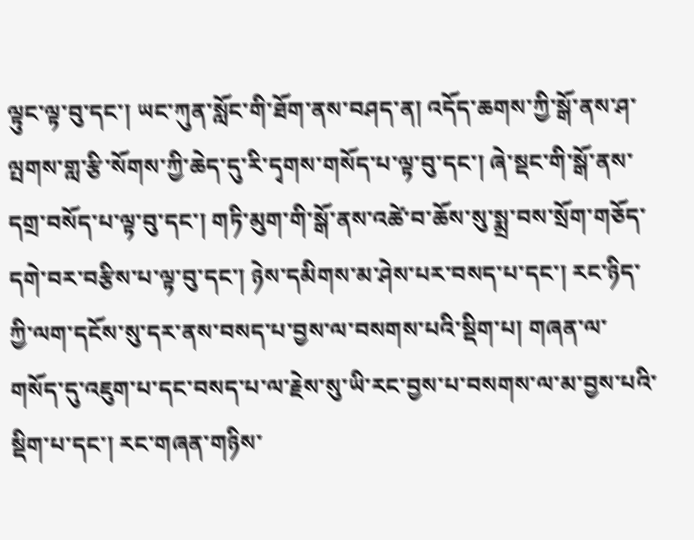ལྟུང་ལྟ་བུ་དང་། ཡང་ཀུན་སློང་གི་ཐོག་ནས་བཤད་ན། འདོད་ཆགས་ཀྱི་སྒོ་ནས་ཤ་ལྤགས་གླ་རྩི་སོགས་ཀྱི་ཆེད་དུ་རི་དྭགས་གསོད་པ་ལྟ་བུ་དང་། ཞེ་སྡང་གི་སྒོ་ནས་དགྲ་བསོད་པ་ལྟ་བུ་དང་། གཏི་མུག་གི་སྒོ་ནས་འཚེ་བ་ཆོས་སུ་སྨྲ་བས་སྲོག་གཅོད་དགེ་བར་བརྩིས་པ་ལྟ་བུ་དང་། ཉེས་དམིགས་མ་ཤེས་པར་བསད་པ་དང་། རང་ཉིད་ཀྱི་ལག་དངོས་སུ་དར་ནས་བསད་པ་བྱས་ལ་བསགས་པའི་སྡིག་པ། གཞན་ལ་གསོད་དུ་འཇུག་པ་དང་བསད་པ་ལ་རྗེས་སུ་ཡི་རང་བྱས་པ་བསགས་ལ་མ་བྱས་པའི་སྡིག་པ་དང་། རང་གཞན་གཉིས་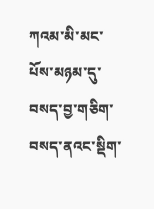ཀའམ་མི་མང་པོས་མཉམ་དུ་བསད་བྱ་གཅིག་བསད་ནའང་སྡིག་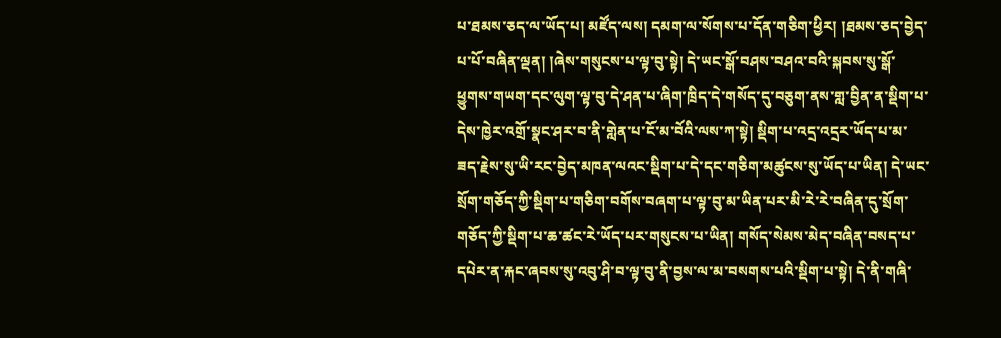པ་ཐམས་ཅད་ལ་ཡོད་པ། མཛོད་ལས། དམག་ལ་སོགས་པ་དོན་གཅིག་ཕྱིར། །ཐམས་ཅད་བྱེད་པ་པོ་བཞིན་ལྡན། །ཞེས་གསུངས་པ་ལྟ་བུ་སྟེ། དེ་ཡང་སྒོ་བཤས་བཤའ་བའི་སྐབས་སུ་སྒོ་ཕྱུགས་གཡག་དང་ལུག་ལྟ་བུ་དེ་ཤན་པ་ཞིག་ཁྲིད་དེ་གསོད་དུ་བཅུག་ནས་གླ་བྱིན་ན་སྡིག་པ་དེས་ཁྱེར་འགྲོ་སྣང་ཤར་བ་ནི་གླེན་པ་ངོ་མ་བོའི་ལས་ཀ་སྟེ། སྡིག་པ་འདྲ་འདྲར་ཡོད་པ་མ་ཟད་རྗེས་སུ་ཡི་རང་བྱེད་མཁན་ལའང་སྡིག་པ་དེ་དང་གཅིག་མཚུངས་སུ་ཡོད་པ་ཡིན། དེ་ཡང་སྲོག་གཅོད་ཀྱི་སྡིག་པ་གཅིག་བགོས་བཞག་པ་ལྟ་བུ་མ་ཡིན་པར་མི་རེ་རེ་བཞིན་དུ་སྲོག་གཅོད་ཀྱི་སྡིག་པ་ཆ་ཚང་རེ་ཡོད་པར་གསུངས་པ་ཡིན། གསོད་སེམས་མེད་བཞིན་བསད་པ་དཔེར་ན་རྐང་ཞབས་སུ་འབུ་ཤི་བ་ལྟ་བུ་ནི་བྱས་ལ་མ་བསགས་པའི་སྡིག་པ་སྟེ། དེ་ནི་གཞི་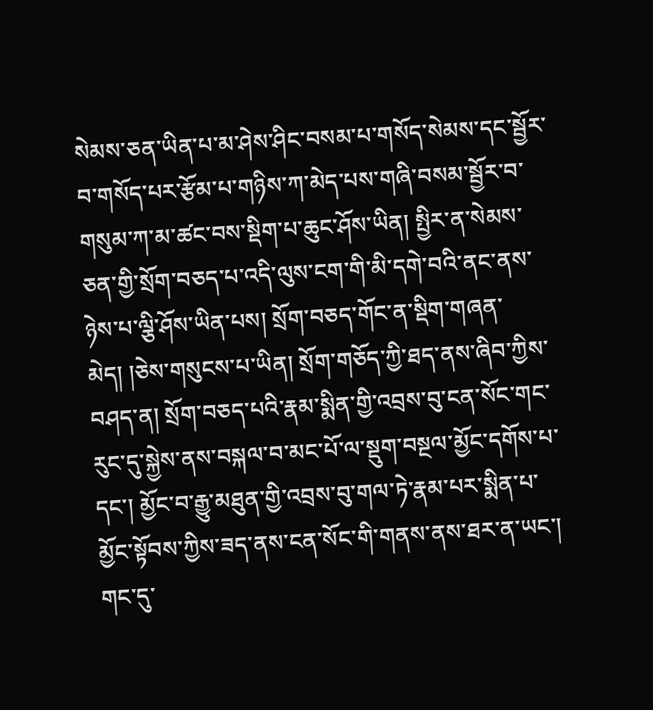སེམས་ཅན་ཡིན་པ་མ་ཤེས་ཤིང་བསམ་པ་གསོད་སེམས་དང་སྦྱོར་བ་གསོད་པར་རྩོམ་པ་གཉིས་ཀ་མེད་པས་གཞི་བསམ་སྦྱོར་བ་གསུམ་ཀ་མ་ཚང་བས་སྡིག་པ་ཆུང་ཤོས་ཡིན། སྤྱིར་ན་སེམས་ཅན་གྱི་སྲོག་བཅད་པ་འདི་ལུས་ངག་གི་མི་དགེ་བའི་ནང་ནས་ཉེས་པ་ལྕི་ཤོས་ཡིན་པས། སྲོག་བཅད་གོང་ན་སྡིག་གཞན་མེད། །ཅེས་གསུངས་པ་ཡིན། སྲོག་གཅོད་ཀྱི་ཐད་ནས་ཞིབ་ཀྱིས་བཤད་ན། སྲོག་བཅད་པའི་རྣམ་སྨིན་གྱི་འབྲས་བུ་ངན་སོང་གང་རུང་དུ་སྐྱེས་ནས་བསྐལ་བ་མང་པོ་ལ་སྡུག་བསྔལ་མྱོང་དགོས་པ་དང་། མྱོང་བ་རྒྱུ་མཐུན་གྱི་འབྲས་བུ་གལ་ཏེ་རྣམ་པར་སྨིན་པ་མྱོང་སྟོབས་ཀྱིས་ཟད་ནས་ངན་སོང་གི་གནས་ནས་ཐར་ན་ཡང་། གང་དུ་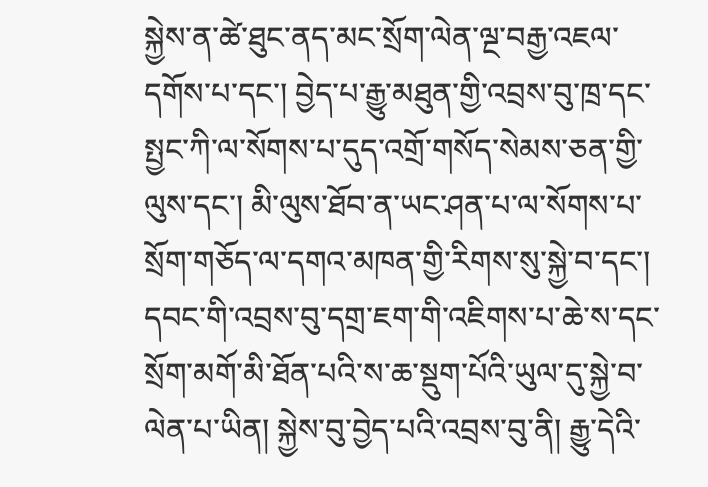སྐྱེས་ན་ཚེ་ཐུང་ནད་མང་སྲོག་ལེན་ལྔ་བརྒྱ་འཇལ་དགོས་པ་དང་། བྱེད་པ་རྒྱུ་མཐུན་གྱི་འབྲས་བུ་ཁྲ་དང་སྤྱང་ཀི་ལ་སོགས་པ་དུད་འགྲོ་གསོད་སེམས་ཅན་གྱི་ལུས་དང་། མི་ལུས་ཐོབ་ན་ཡང་ཤན་པ་ལ་སོགས་པ་སྲོག་གཅོད་ལ་དགའ་མཁན་གྱི་རིགས་སུ་སྐྱེ་བ་དང་། དབང་གི་འབྲས་བུ་དགྲ་ཇག་གི་འཇིགས་པ་ཆེ་ས་དང་སྲོག་མགོ་མི་ཐོན་པའི་ས་ཆ་སྡུག་པོའི་ཡུལ་དུ་སྐྱེ་བ་ལེན་པ་ཡིན། སྐྱེས་བུ་བྱེད་པའི་འབྲས་བུ་ནི། རྒྱུ་དེའི་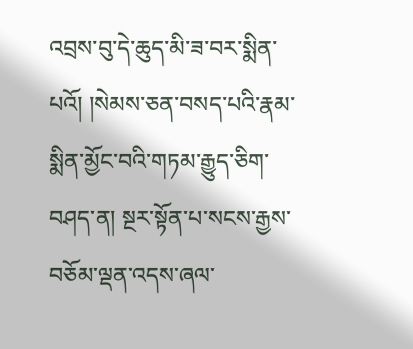འབྲས་བུ་དེ་ཆུད་མི་ཟ་བར་སྨིན་པའོ། །སེམས་ཅན་བསད་པའི་རྣམ་སྨིན་མྱོང་བའི་གཏམ་རྒྱུད་ཅིག་བཤད་ན། སྔར་སྟོན་པ་སངས་རྒྱས་བཅོམ་ལྡན་འདས་ཞལ་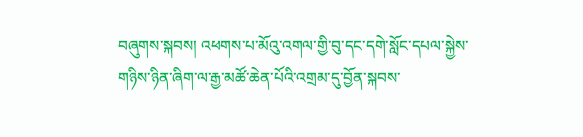བཞུགས་སྐབས། འཕགས་པ་མོའུ་འགལ་གྱི་བུ་དང་དགེ་སློང་དཔལ་སྐྱེས་གཉིས་ཉིན་ཞིག་ལ་རྒྱ་མཚོ་ཆེན་པོའི་འགྲམ་དུ་བྱོན་སྐབས་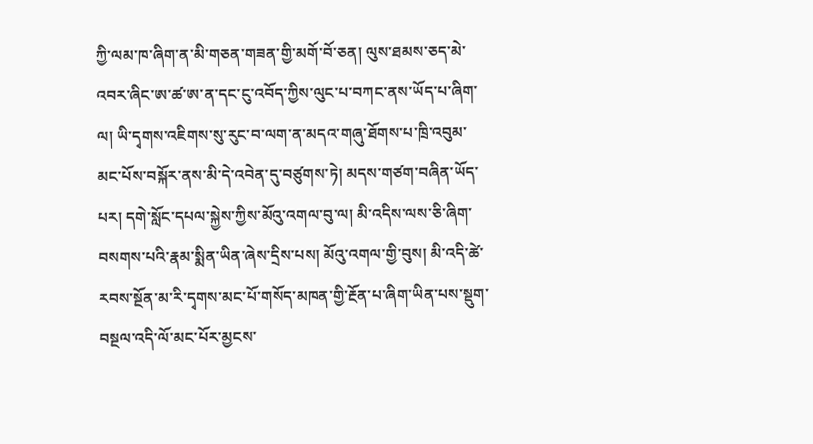ཀྱི་ལམ་ཁ་ཞིག་ན་མི་གཅན་གཟན་གྱི་མགོ་བོ་ཅན། ལུས་ཐམས་ཅད་མེ་འབར་ཞིང་ཨ་ཚ་ཨ་ན་དང་ངུ་འབོད་ཀྱིས་ལུང་པ་བཀང་ནས་ཡོད་པ་ཞིག་ལ། ཡི་དྭགས་འཇིགས་སུ་རུང་བ་ལག་ན་མདའ་གཞུ་ཐོགས་པ་ཁྲི་འབུམ་མང་པོས་བསྐོར་ནས་མི་དེ་འབེན་དུ་བཙུགས་ཏེ། མདས་གཙག་བཞིན་ཡོད་པར། དགེ་སློང་དཔལ་སྐྱེས་ཀྱིས་མོའུ་འགལ་བུ་ལ། མི་འདིས་ལས་ཅི་ཞིག་བསགས་པའི་རྣམ་སྨིན་ཡིན་ཞེས་དྲིས་པས། མོའུ་འགལ་གྱི་བུས། མི་འདི་ཚེ་རབས་སྔོན་མ་རི་དྭགས་མང་པོ་གསོད་མཁན་གྱི་རྔོན་པ་ཞིག་ཡིན་པས་སྡུག་བསྔལ་འདི་ལོ་མང་པོར་མྱངས་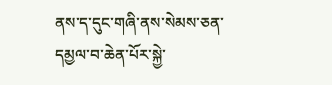ནས་ད་དུང་གཞི་ནས་སེམས་ཅན་དམྱལ་བ་ཆེན་པོར་སྐྱེ་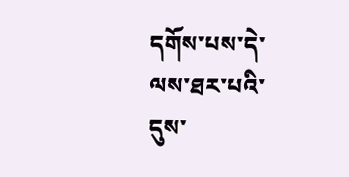དགོས་པས་དེ་ལས་ཐར་པའི་དུས་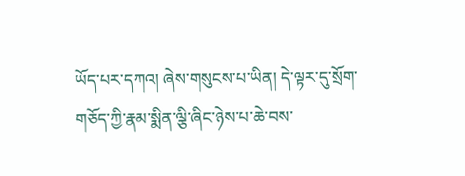ཡོད་པར་དཀའ། ཞེས་གསུངས་པ་ཡིན། དེ་ལྟར་དུ་སྲོག་གཅོད་ཀྱི་རྣམ་སྨིན་ལྕི་ཞིང་ཉེས་པ་ཆེ་བས་